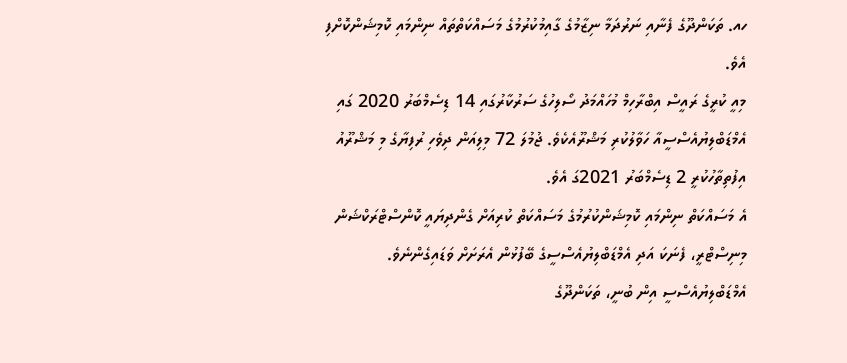ހއ. ތަކަންދޫގެ ފެނާއި ނަރުދަމާ ނިޒާމުގެ ގާއިމުކުރުމުގެ މަސައްކަތްތައް ނިންމައި ކޮމިޝަންކޮށްފި އެވެ.
މިއީ ކުރީގެ ރައީސް އިބްރާހިމް މުހައްމަދު ސޯލިހުގެ ސަރުކާރުގައި 14 ޑިސެމްބަރު 2020 ގައި އެމްޑަބްލިޔުއެސްސީއާ ހަވާލުކުރި މަޝްރޫއެކެވެ. ޖުމުލަ 72 މިލިއަން ދިވެހި ރުފިޔާގެ މި މަޝްރޫއު އިފުތިތާހުކުރީ 2 ޑިސެމްބަރު 2021ގަ އެވެ.
އެ މަސައްކަތް ނިންމައި ކޮމިޝަންކުރުމުގެ މަސައްކަތް ކުރިއަށް ގެންދިޔައީ ކޮންސްޓްރަކްޝަން މިނިސްޓްރީ، ފެނަކަ އަދި އެމްޑަބްލިޔުއެސްސީގެ ބޭފުޅުން އެރަށަށް ވަޑައިގެންނެވެ.
އެމްޑަބްލިޔުއެސްސީ އިން ބުނީ، ތަކަންދޫގެ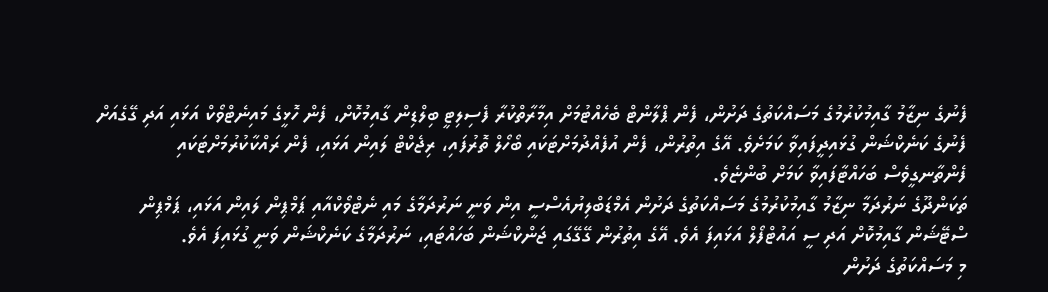ފެނުގެ ނިޒާމު ގާއިމުކުރުމުގެ މަސައްކަތުގެ ދަށުން، ފެން ޕްލާންޓް ބެހެއްޓުމަށް އިމާރާތްކުރާ ފެސިލިޓީ ބިލްޑިން ގާއިމުކޮށް، ފެން ހޮޅީގެ މައިނެޓްވޯކް އަޅައި އަދި ގޭގެއަށް ފެނުގެ ކަނެކްޝަން ގުޅައިދީފައިވާ ކަމަށެވެ. އޭގެ އިތުރުން، ފެން އުފެއްދުމަށްޓަކައި ބޯހޯލް ތޮރުފައި، ރިޖެކްޓް ލައިން އަޅައި، ފެން ރައްކާކުރުމަށްޓަކައި ފެންތާނގީވެސް ބަހައްޓާފައިވާ ކަމަށް ބުންޏެވެ.
ތަކަންދޫގެ ނަރުދަމާ ނިޒާމު ގާއިމުކުރުމުގެ މަސައްކަތުގެ ދަށުން އެމްޑަބްލިޔުއެސްސީ އިން ވަނީ ނަރުދަމާގެ މައި ނެޓްވޯކްއާއި ޕަމްޕިން ލައިން އަޅައި، ޕަމްޕިން ސްޓޭޝަން ގާއިމުކޮށް އަދި ސީ އައުޓްފޯލް އަޅައިފަ އެވެ. އޭގެ އިތުރުން ގޭގޭގައި ޖަންކްޝަން ބަހައްޓައި، ނަރުދަމާގެ ކަނެކްޝަން ވަނީ ގުޅައިފަ އެވެ.
މި މަސައްކަތުގެ ދަށުން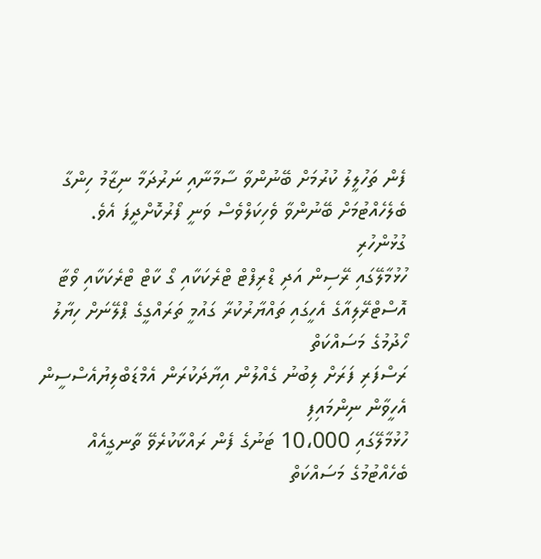ފެން ތަހުލީލު ކުރުމަށް ބޭނުންވާ ސާމާނާއި ނަރުދަމާ ނިޒާމު ހިންގާ ބެލެހެއްޓުމަށް ބޭނުންވާ ވެހިކަލްވެސް ވަނީ ފޯރުކޮށްދީފަ އެވެ.
ގުޅުންހުރި
ހުޅުމާލޭގައި ރޭސިން އަދި ޑްރިފްޓް ޓްރެކަކާއި ގޯ ކާޓް ޓްރެކަކާއި ވޯޓާ
އޮސްޓްރޭލިއާގެ އެހީގައި ތައްޔާރުކުރާ ގައުމީ ތަރައްގީގެ ޕްލޭނަށް ހިޔާލު ހޯދުމުގެ މަސައްކަތް
ރަސްފަރި ފަރަށް ލިބުނު ގެއްލުން އިޔާދަކުރަން އެމްޑަބްލިޔުއެސްސީން އެހީވާން ނިންމައިފި
ހުޅުމާލޭގައި 10،000 ޓަނުގެ ފެން ރައްކާކުރެވޭ ތާނގީއެއް ބެހެއްޓުމުގެ މަސައްކަތް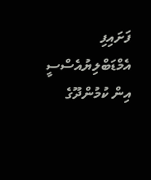ފަށައިފި
އެމްޑަބްލިޔުއެސްސީ އިން ކުމުންދޫގެ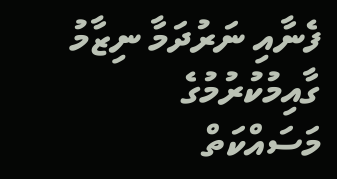ފެނާއި ނަރުދަމާ ނިޒާމު ގާއިމުކުރުމުގެ މަސައްކަތް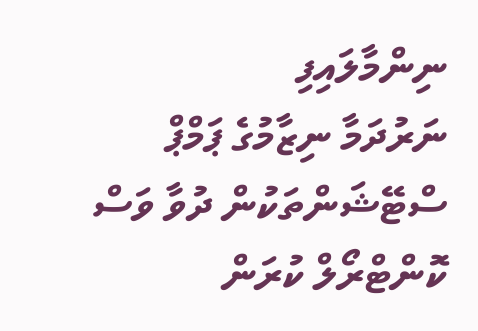ނިންމާލައިފި
ނަރުދަމާ ނިޒާމުގެ ޕަމްޕް ސްޓޭޝަންތަކުން ދުވާ ވަސް ކޮންޓްރޯލް ކުރަން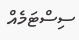ސިސްޓަމެއް